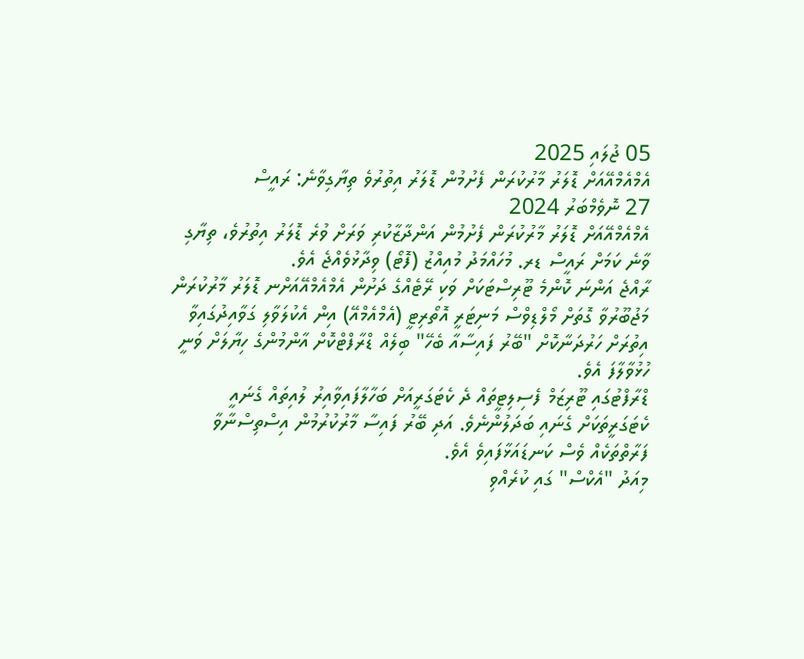05 ޖުލައި 2025
އެމްއެމްއޭއަށް ޑޮލަރު މާރުކުރަން ފެށުމުން ޑޮލަރު އިތުރުވެ ތިޔާގިވާނެ: ރައީސް
27 ނޮވެމްބަރު 2024
އެމްއެމްއޭއަށް ޑޮލަރު މާރުކުރަން ފެށުމުން އަންދާޒާކުރި ވަރަށް ވުރެ ޑޮލަރު އިތުރުވެ، ތިޔާގި ވާނެ ކަމަށް ރައީސް ޑރ. މުހައްމަދު މުއިއްޒު (ފޮޓޯ) ވިދާޅުވެއްޖެ އެވެ.
ރާއްޖެ އަންނަ ކޮންމެ ޓޫރިސްޓަކަށް ވަކި ރޭޓެއްގެ ދަށުން އެމްއެމްއޭއަށްނ ޑޮލަރު މާރުކުރަން މަޖުބޫރުވާ ގޮތަށް މޯލްޑިވްސް މަނިޓަރީ އޮތޯރިޓީ (އެމްއެމްއޭ) އިން އެކުލަވާލި ގަވާއިދުގައިވާ އިތުރަށް ހަރުދަނާކޮށް "ބޭރު ފައިސާއާ ބެހޭ" ބިލެއް ޑްރާފްޓްކޮށް އާންމުންގެ ހިޔާލަށް ވަނީ ހުޅުވާލާފަ އެވެ.
ޑްރާފްޓުގައި ޓޫރިޒަމް ފެސިލިޓީތައް ދެ ކެޓަގަރީއަށް ބަހާލާފައިވާއިރު ލުއިތައް ގެނައީ ކެޓަގަރީތަކަށް ގެނައި ބަދަލުންނެވެ. އަދި ބޭރު ފައިސާ މާރުކުރުމުން އިސްތިސްނާވާ ފަރާތްތަކެއް ވެސް ކަނޑައަޅާފައިވެ އެވެ.
މިއަދު "އެކްސް" ގައި ކުރެއްވި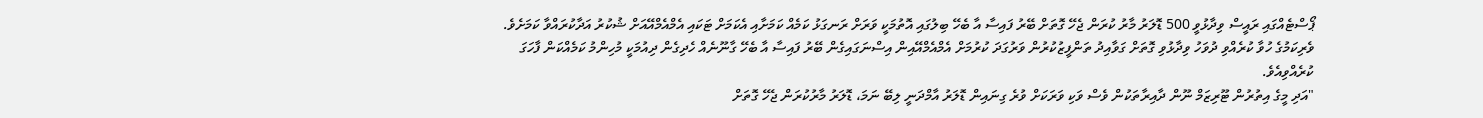ޕޯސްޓެއްގައި ރައީސް ވިދާޅުވީ 500 ޑޮލަރު މާރު ކުރަން ޖެހޭ ގޮތަށް ބޭރު ފައިސާ އާ ބެހޭ ބިލުގައި އޮތުމަކީ ވަރަށް ރަނގަޅު ކަމެއް ކަމަށާއި އެކަމަށް ޓަކައި އެމްއެމްއޭއަށް ޝުކުރު އަދާކުރައްވާ ކަމަށެވެ.
ވެރިކަމުގެ ހުވާ ކުރެއްވި ދުވަހު ވިދާޅުވި ގޮތަށް ގަވާއިދު ތަންފީޒުކުރުން ވަރުގަދަ ކުރުމަށް އެމްއެމްއޭއިން އިސްނަގައިގެން ބޭރު ފައިސާ އާ ބެހޭ ގާނޫނެއް ހެދިގެން ދިއުމަކީ މުހިންމު ކަމެއްކަން ފާހަގަ ކުރެއްވިއެވެ.
"އަދި މީގެ އިތުރުން ޓޫރިޒަމް ނޫން ދާއިރާތަކުން ވެސް ވަކި ވަރަކަށް ވުރެ ގިނައިން ޑޮލަރު އާމްދަނީ ލިބޭ ނަމަ، ޑޮލަރު މާރުކުރަން ޖެހޭ ގޮތަށް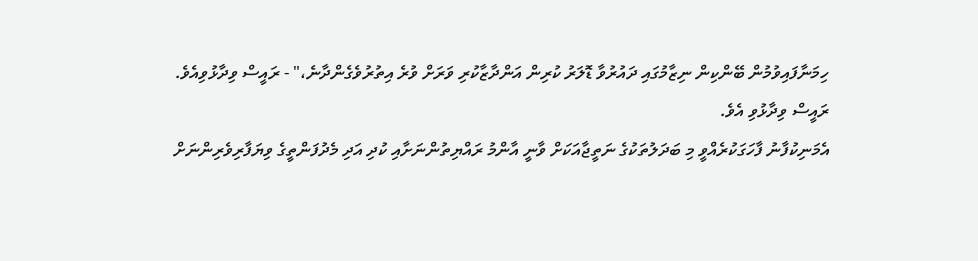ހިމަނާފައިވުމުން ބޭންކިން ނިޒާމުގައި ދައުރުވާ ޑޮލަރު ކުރިން އަންދާޒާކުރި ވަރަށް ވުރެ އިތުރުވެގެންދާނެ،" - ރައީސް ވިދާޅުވިއެވެ.
ރައީސް ވިދާޅުވި އެވެ.
އެމަނިކުފާނު ފާހަގަކުރެއްވީ މި ބަދަލުތަކުގެ ނަތީޖާއަކަށް ވާނީ އާންމު ރައްޔިތުންނަށާއި ކުދި އަދި މެދުފަންތީގެ ވިޔަފާރިވެރިންނަށް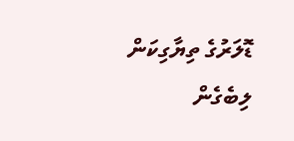ޑޮލަރުގެ ތިޔާގިކަން ލިބެގެން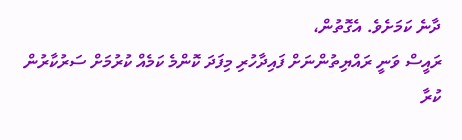ދާނެ ކަމަށެވެ. އެގޮތުން،
ރައީސް ވަނީ ރައްޔިތުންނަށް ފައިދާހުރި މިފަދަ ކޮންމެ ކަމެއް ކުރުމަށް ސަރުކާރުން ކުރާ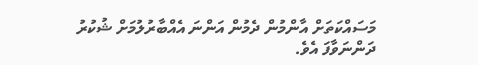މަސައްކަތަށް އާންމުން ދެމުން އަންނަ އެއްބާރުލުމަށް ޝުކުރު ދަންނަވާފަ އެވެ.